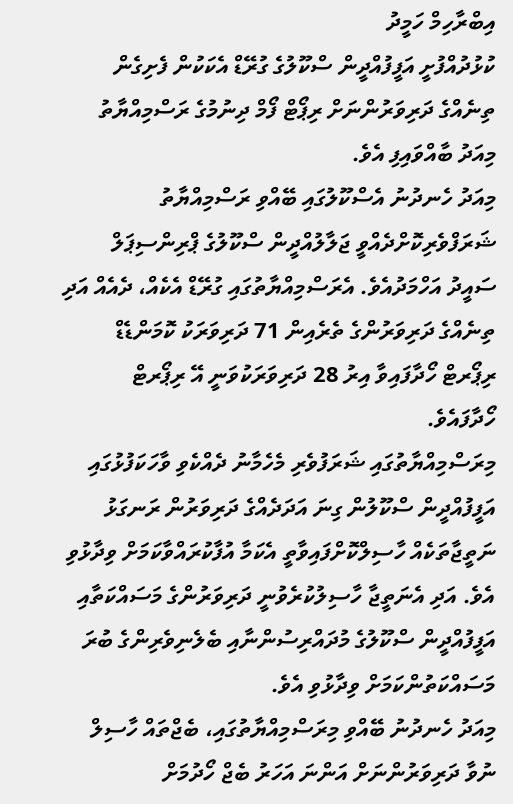އިބްރާހިމް ހަމީދު
ކުޅުދުއްފުށީ އަފީފުއްދީން ސްކޫލުގެ ގުރޭޑް އެކަކުން ފެށިގެން ތިނެއްގެ ދަރިވަރުންނަށް ރިޕޯޓް ފޯމް ދިނުމުގެ ރަސްމިއްޔާތު މިއަދު ބާއްވައިފި އެވެ.
މިއަދު ހެނދުނު އެސްކޫލުގައި ބޭއްވި ރަސްމިއްޔާތު ޝަރަފްވެރިކޮށްދެއްވީ ޖަލާލުއްދީން ސްކޫލުގެ ޕްރިންސިޕަލް ސައީދު އަހްމަދުއެވެ. އެރަސްމިއްޔާތުގައި ގުރޭޑް އެކެއް، ދެއެއް އަދި ތިނެއްގެ ދަރިވަރުންގެ ތެރެއިން 71 ދަރިވަރަކު ކޮމަންޑެޑް ރިޕޯރޓް ހޯދާފައިވާ އިރު 28 ދަރިވަރަކުވަނީ އޭ ރިޕޯރޓް ހޯދާފައެވެ.
މިރަސްމިއްޔާތުގައި ޝަރަފުވެރި މެހެމާނު ދެއްކެވި ވާހަކަފުޅުގައި އަފީފުއްދީން ސްކޫލުން ގިނަ އަދަދެއްގެ ދަރިވަރުން ރަނގަޅު ނަތީޖާތަކެއް ހާސިލްކޮށްފައިވާތީ އެކަމާ އުފާކުރައްވާކަމަށް ވިދާޅުވި އެވެ. އަދި އެނަތީޖާ ހާސިލުކުރެވުނީ ދަރިވަރުންގެ މަސައްކަތާއި އަފީފުއްދީން ސްކޫލުގެ މުދައްރިސުންނާއި ބެލެނިވެރިންގެ ބުރަ މަސައްކަތުންކަމަށް ވިދާޅުވި އެވެ.
މިއަދު ހެނދުނު ބޭއްވި މިރަސްމިއްޔާތުގައި، ބެޖްތައް ހާސިލް ނުވާ ދަރިވަރުންނަށް އަންނަ އަހަރު ބެޖް ހޯދުމަށް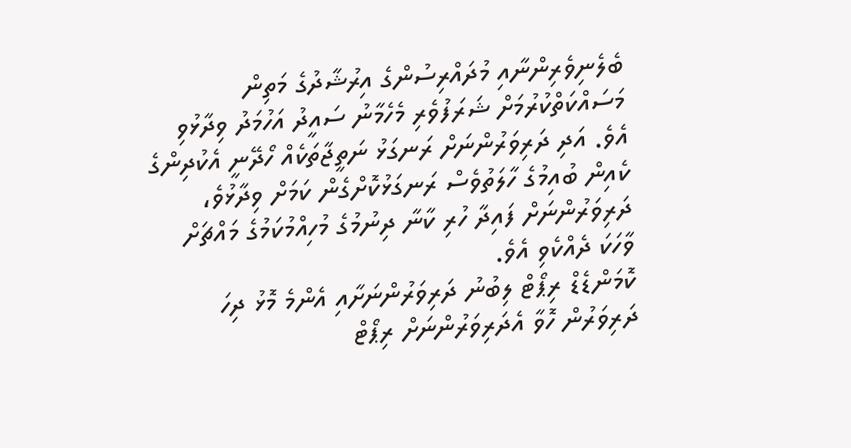ބެލެނިވެރިންނާއި މުދައްރިސުންގެ އިރުޝާދުގެ މަތިން މަސައްކަތްކުރުމަށް ޝަރަފުވެރި މެހެމާނު ސައީދު އަހުމަދު ވިދާޅުވި އެވެ. އަދި ދަރިވަރުންނަށް ރަނގަޅު ނަތީޖާތަކެއް ހޯދޭނީ އެކުދިންގެ ކެއިން ބުއިމުގެ ހާލަތުވެސް ރަނގަޅުކޮށްގެން ކަމަށް ވިދާޅުވެ، ދަރިވަރުންނަށް ފައިދާ ހުރި ކާނާ ދިނުމުގެ މުހިއްމުކަމުގެ މައްޗަށް ވާހަކަ ދެއްކެވި އެވެ.
ކޮމަންޑެޑް ރިޕޯޓް ލިބުނު ދަރިވަރުންނަށާއި އެންމެ މޮޅު ދިހަ ދަރިވަރުން ހޮވާ އެދަރިވަރުންނަށް ރިޕޯޓް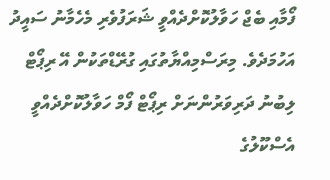ފޯމާއި ބެޖް ހަވާލުކޮށްދެއްވީ ޝަރަފުވެރި މެހެމާނު ސައީދު އަހުމަދެވެ. މިރަސްމިއްޔާތުގައި ގުރޭޑްތަކުން އޭ ރިޕޯޓް ލިބުނު ދަރިވަރުންނަށް ރިޕޯޓް ފޯމް ހަވާލުކޮށްދެއްވީ އެސްކޫލުގެ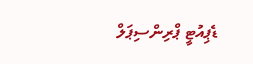ޑެޕިއުޓީ ޕްރިންސިޕަލް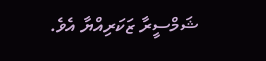ޝަމްސީރާ ޒަކަރިއްޔާ އެވެ.